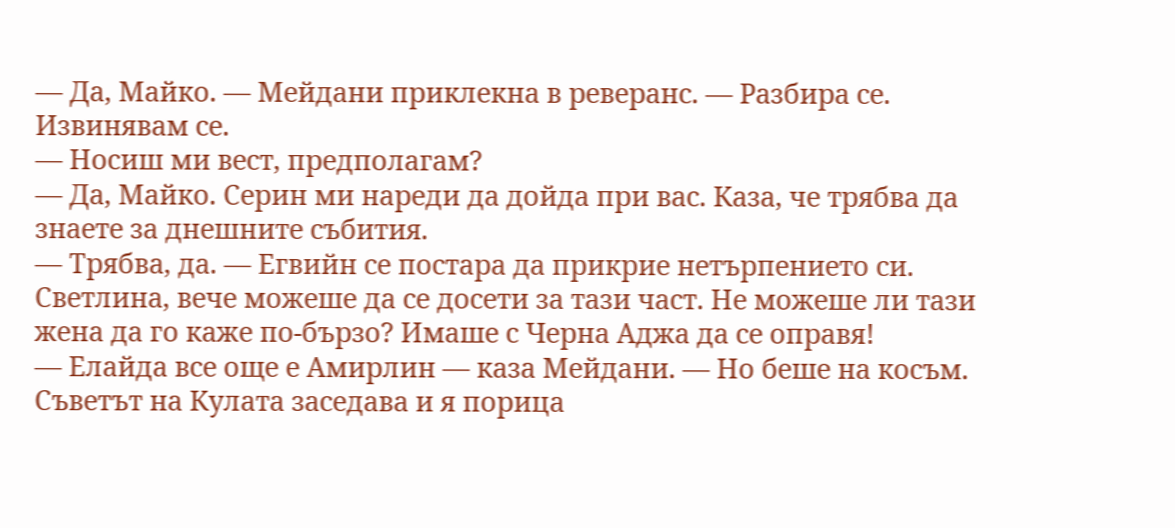— Да, Майко. — Мейдани приклекна в реверанс. — Разбира се. Извинявам се.
— Носиш ми вест, предполагам?
— Да, Майко. Серин ми нареди да дойда при вас. Каза, че трябва да знаете за днешните събития.
— Трябва, да. — Егвийн се постара да прикрие нетърпението си. Светлина, вече можеше да се досети за тази част. Не можеше ли тази жена да го каже по-бързо? Имаше с Черна Аджа да се оправя!
— Елайда все още е Амирлин — каза Мейдани. — Но беше на косъм. Съветът на Кулата заседава и я порица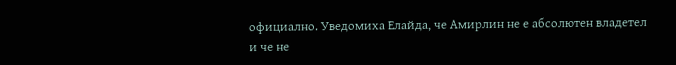официално. Уведомиха Елайда, че Амирлин не е абсолютен владетел и че не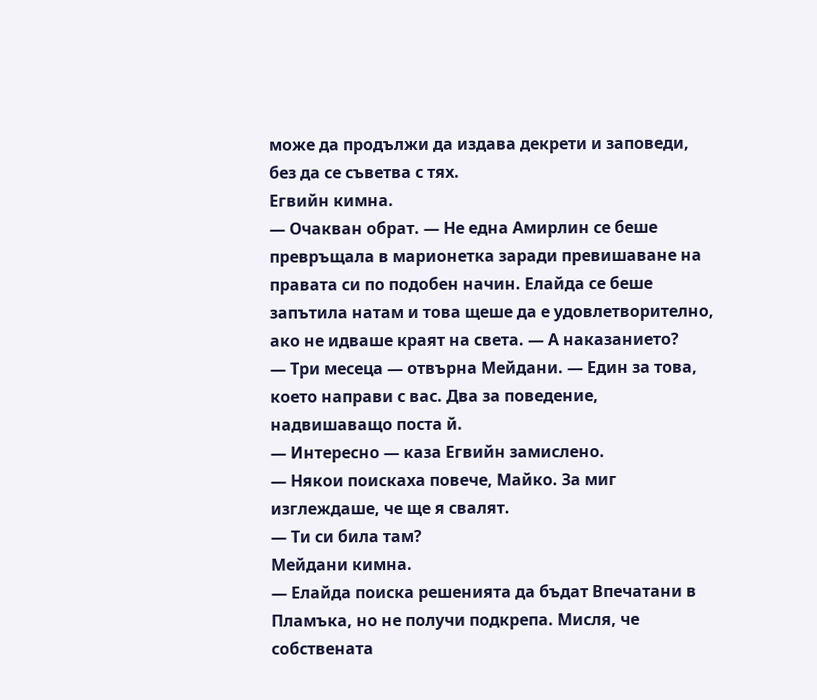може да продължи да издава декрети и заповеди, без да се съветва с тях.
Егвийн кимна.
— Очакван обрат. — Не една Амирлин се беше превръщала в марионетка заради превишаване на правата си по подобен начин. Елайда се беше запътила натам и това щеше да е удовлетворително, ако не идваше краят на света. — А наказанието?
— Три месеца — отвърна Мейдани. — Един за това, което направи с вас. Два за поведение, надвишаващо поста й.
— Интересно — каза Егвийн замислено.
— Някои поискаха повече, Майко. За миг изглеждаше, че ще я свалят.
— Ти си била там?
Мейдани кимна.
— Елайда поиска решенията да бъдат Впечатани в Пламъка, но не получи подкрепа. Мисля, че собствената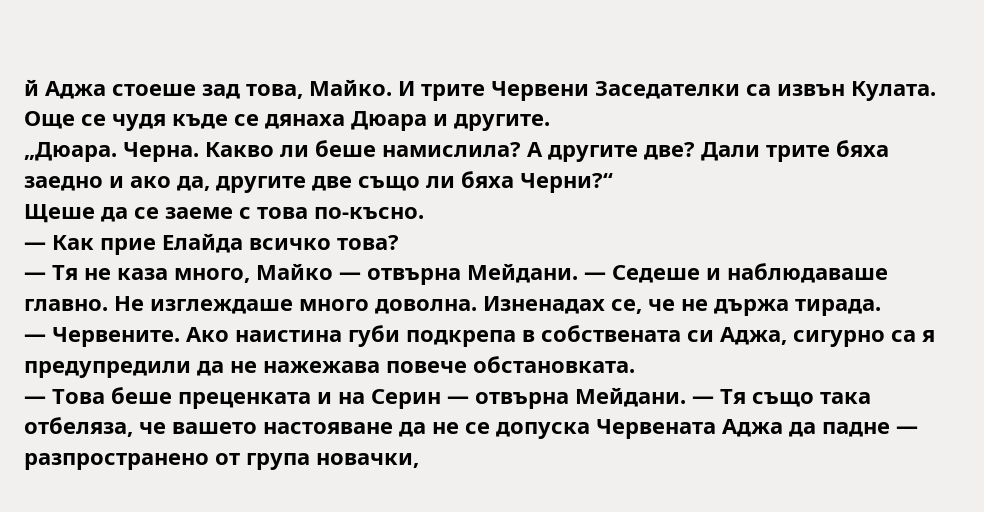й Аджа стоеше зад това, Майко. И трите Червени Заседателки са извън Кулата. Още се чудя къде се дянаха Дюара и другите.
„Дюара. Черна. Какво ли беше намислила? А другите две? Дали трите бяха заедно и ако да, другите две също ли бяха Черни?“
Щеше да се заеме с това по-късно.
— Как прие Елайда всичко това?
— Тя не каза много, Майко — отвърна Мейдани. — Седеше и наблюдаваше главно. Не изглеждаше много доволна. Изненадах се, че не държа тирада.
— Червените. Ако наистина губи подкрепа в собствената си Аджа, сигурно са я предупредили да не нажежава повече обстановката.
— Това беше преценката и на Серин — отвърна Мейдани. — Тя също така отбеляза, че вашето настояване да не се допуска Червената Аджа да падне — разпространено от група новачки,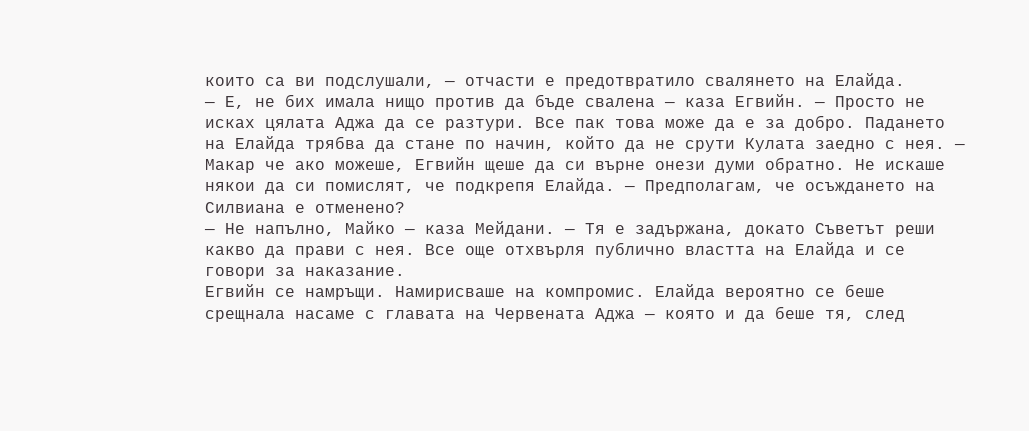които са ви подслушали, — отчасти е предотвратило свалянето на Елайда.
— Е, не бих имала нищо против да бъде свалена — каза Егвийн. — Просто не исках цялата Аджа да се разтури. Все пак това може да е за добро. Падането на Елайда трябва да стане по начин, който да не срути Кулата заедно с нея. — Макар че ако можеше, Егвийн щеше да си върне онези думи обратно. Не искаше някои да си помислят, че подкрепя Елайда. — Предполагам, че осъждането на Силвиана е отменено?
— Не напълно, Майко — каза Мейдани. — Тя е задържана, докато Съветът реши какво да прави с нея. Все още отхвърля публично властта на Елайда и се говори за наказание.
Егвийн се намръщи. Намирисваше на компромис. Елайда вероятно се беше срещнала насаме с главата на Червената Аджа — която и да беше тя, след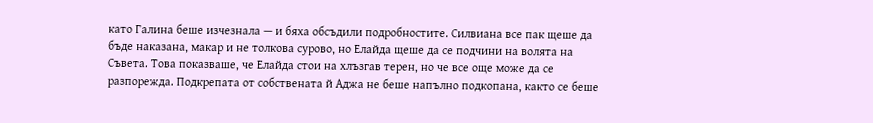като Галина беше изчезнала — и бяха обсъдили подробностите. Силвиана все пак щеше да бъде наказана, макар и не толкова сурово, но Елайда щеше да се подчини на волята на Съвета. Това показваше, че Елайда стои на хлъзгав терен, но че все още може да се разпорежда. Подкрепата от собствената й Аджа не беше напълно подкопана, както се беше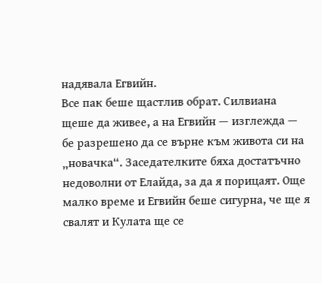надявала Егвийн.
Все пак беше щастлив обрат. Силвиана щеше да живее, а на Егвийн — изглежда — бе разрешено да се върне към живота си на „новачка“. Заседателките бяха достатъчно недоволни от Елайда, за да я порицаят. Още малко време и Егвийн беше сигурна, че ще я свалят и Кулата ще се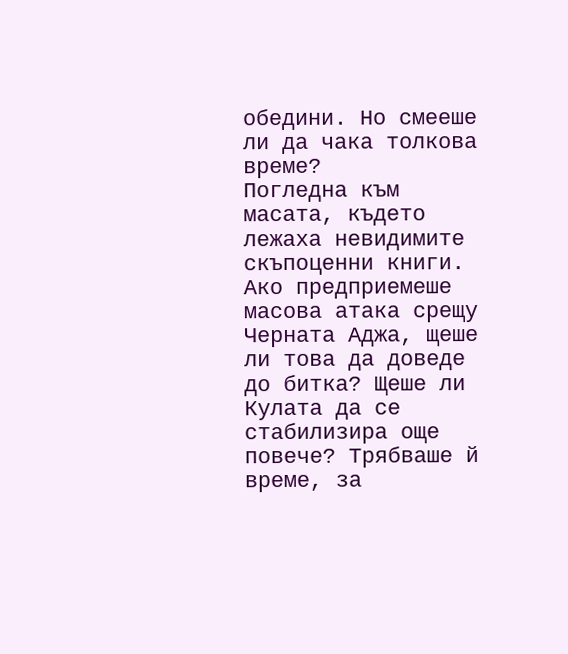обедини. Но смееше ли да чака толкова време?
Погледна към масата, където лежаха невидимите скъпоценни книги. Ако предприемеше масова атака срещу Черната Аджа, щеше ли това да доведе до битка? Щеше ли Кулата да се стабилизира още повече? Трябваше й време, за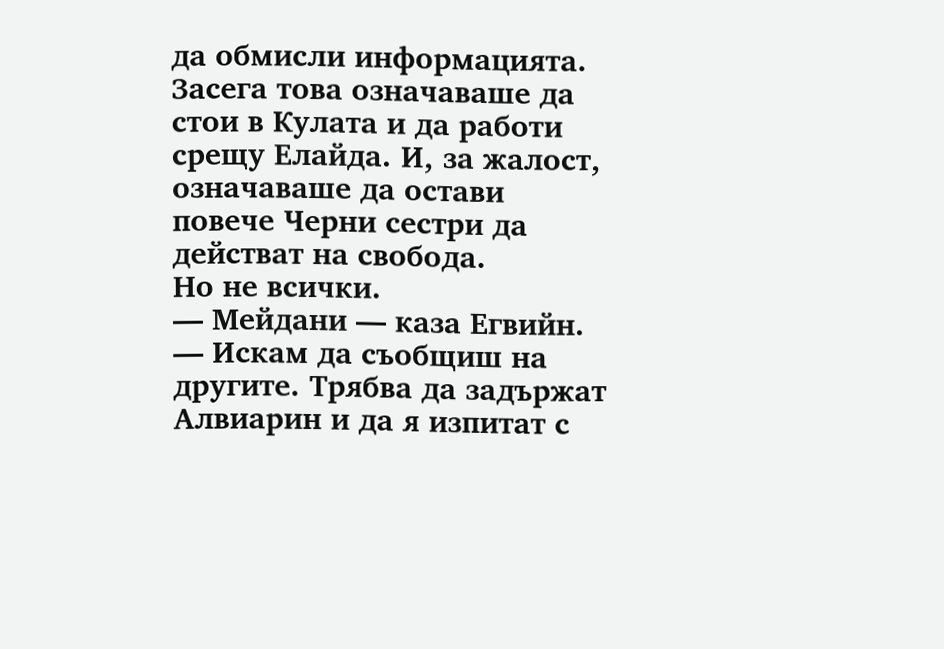да обмисли информацията. Засега това означаваше да стои в Кулата и да работи срещу Елайда. И, за жалост, означаваше да остави повече Черни сестри да действат на свобода.
Но не всички.
— Мейдани — каза Егвийн. — Искам да съобщиш на другите. Трябва да задържат Алвиарин и да я изпитат с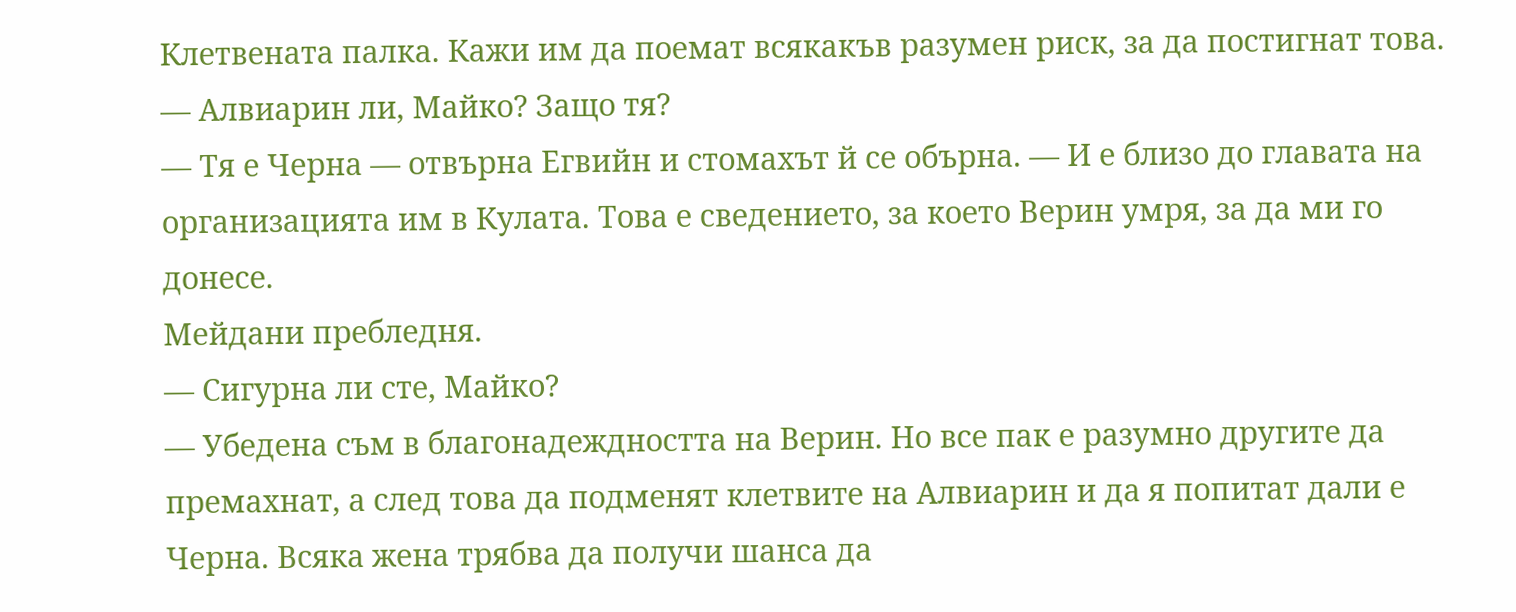Клетвената палка. Кажи им да поемат всякакъв разумен риск, за да постигнат това.
— Алвиарин ли, Майко? Защо тя?
— Тя е Черна — отвърна Егвийн и стомахът й се обърна. — И е близо до главата на организацията им в Кулата. Това е сведението, за което Верин умря, за да ми го донесе.
Мейдани пребледня.
— Сигурна ли сте, Майко?
— Убедена съм в благонадеждността на Верин. Но все пак е разумно другите да премахнат, а след това да подменят клетвите на Алвиарин и да я попитат дали е Черна. Всяка жена трябва да получи шанса да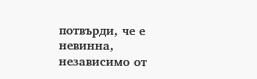потвърди, че е невинна, независимо от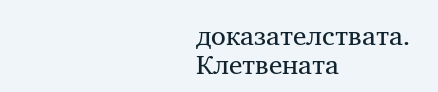доказателствата. Клетвената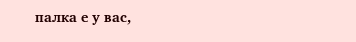палка е у вас,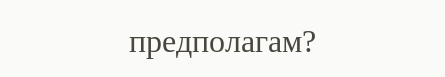предполагам?